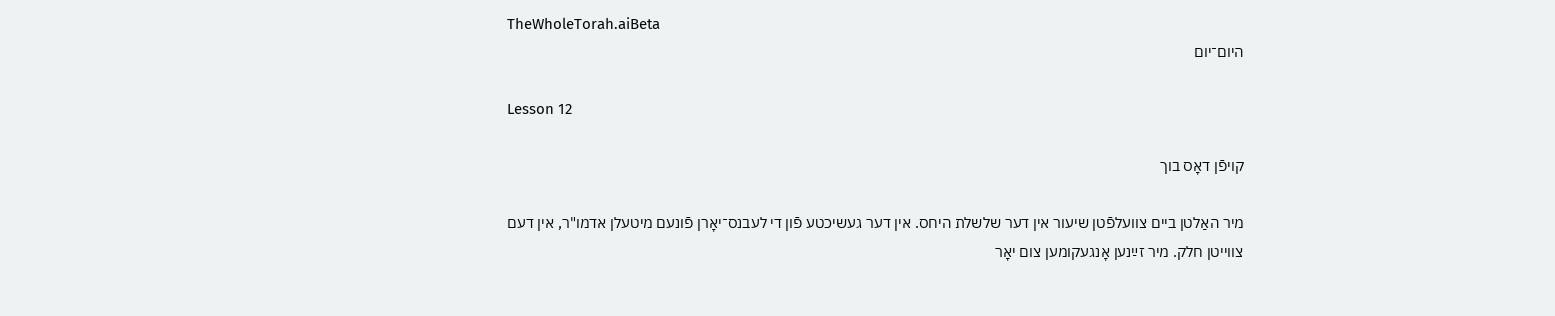TheWholeTorah.aiBeta
היום־יום

Lesson 12

קויפֿן דאָס בוך

מיר האַלטן ביים צוועלפֿטן שיעור אין דער שלשלת היחס. אין דער געשיכטע פֿון די לעבנס־יאָרן פֿונעם מיטעלן אדמו"ר, אין דעם צווייטן חלק. מיר זײַנען אָנגעקומען צום יאָר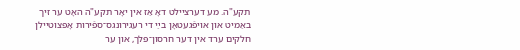תקע"ה. מע דערציילט דאָ אַז אין יאָר תקע"ה האָט ער זיך באַמיט און אויפֿגעטאָן בײַ די רעגירונגס־ספֿירות אָפּצוטיילן חלקים ערד אין דער חרסון־פּלך, און ער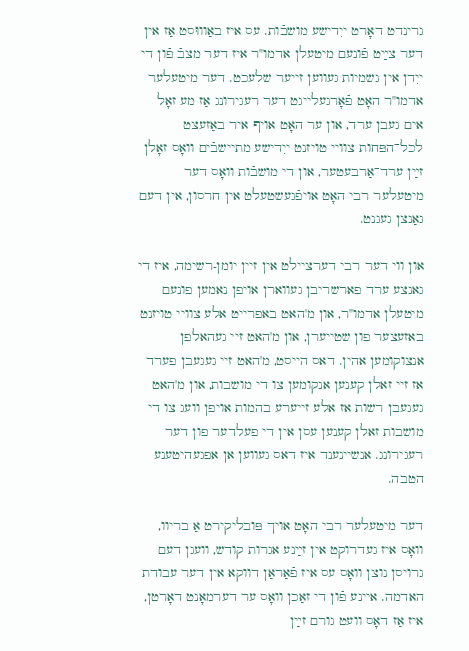גרינדט דאָרט ייִדישע מושבֿות. עס איז באַוווּסט אַז אין דער צײַט פֿונעם מיטעלן אדמו"ר איז דער מצבֿ פֿון די ייִדן אין גשמיות געווען זייער שלעכט. דער מיטעלער אדמו"ר האָט פֿאָרגעלייגט דער רעגירונג אַז מע זאָל אים געבן ערד, און ער האָט אויף איר באַזעצט לכל־הפּחות צוויי טויזנט ייִדישע מתיישבֿים וואָס זאָלן זײַן ערד־אַרבעטער, און די מושבֿות וואָס דער מיטעלער רבי האָט אויפֿגעשטעלט אין חרסון, אין דעם גאַנצן געגנט.

און ווי דער רבי דערציילט אין זיין יומן-רשימה, איז די גאנצע ערד פארשריבן געווארן אויפן נאמען פונעם מיטעלן אדמו"ר, און מ'האט באפרייט אלע צוויי טויזנט באזעצער פון שטייערן, און מ'האט זיי געהאלפן אנצוקומען אהין. דאס הייסט, מ'האט זיי געגעבן פערד אז זיי זאלן קענען אנקומען צו די מושבות, און מ'האט געגעבן רשות אז אלע זייערע בהמות אויפן וועג צו די מושבות זאלן קענען עסן אין די פעלדער פון דער רעגירונג. אנשיינענד איז דאס געווען אן אפגעהיטענע הטבה.

דער מיטעלער רבי האָט אויך פּובליקירט אַ בריוו, וואָס איז געדרוקט אין זײַנע אגרות קודש, וועגן דעם גרויסן נוצן וואָס עס איז פֿאַראַן דווקא אין דער עבודת האדמה. איינע פֿון די זאַכן וואָס ער דערמאָנט דאָרטן, איז אַז דאָס וועט גורם זײַן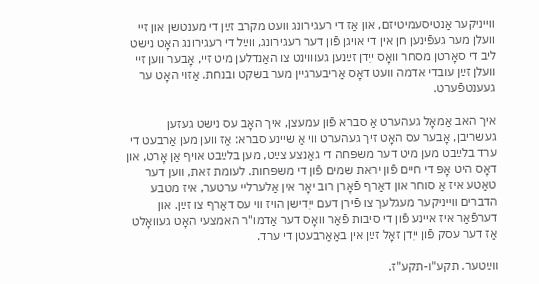ווייניקער אַנטיסעמיטיזם, און אַז די רעגירונג וועט מקרב זײַן די מענטשן און זיי וועלן מער געפֿינען חן אין די אויגן פֿון דער רעגירונג, ווײַל די רעגירונג האָט נישט ליב די סאָרטן מסחר וואָס ייִדן זײַנען געוווינט צו האַנדלען מיט זיי, אָבער ווען זיי וועלן זײַן עובדי אדמה וועט דאָס אַריבערגיין מער בשקט ובנחת. אַזוי האָט ער געענטפֿערט.

איך האב אַמאָל געהערט אַ סברא פֿון עמעצן, איך האָב עס נישט געזען געשריבן, אָבער עס האָט זיך געהערט ווי אַ שיינע סברא: אַז ווען מען אַרבעט די ערד בלײַבט מען מיט דער משפּחה די גאַנצע צײַט, מען בלײַבט אויף אַן אָרט, און דאָס היט אָפּ די חיים פֿון יראת שמים פֿון די משפּחות. לעומת זאת, ווען דער טאַטע איז אַ סוחר און דאַרף פֿאָרן רוב יאָר אין אַלערליי ערטער, איז מטבע הדברים ווייניקער מעגלעך צו פֿירן דעם ייִדישן הויז ווי עס דאַרף צו זײַן. און דערפֿאַר איז איינע פֿון די סיבות פֿאַר וואָס דער אַדמו"ר האמצעי האָט געוואָלט אַז דער עסק פֿון ייִדן זאָל זײַן אין באַאַרבעטן די ערד.

ווײַטער. תקע"ו-תקע"ז.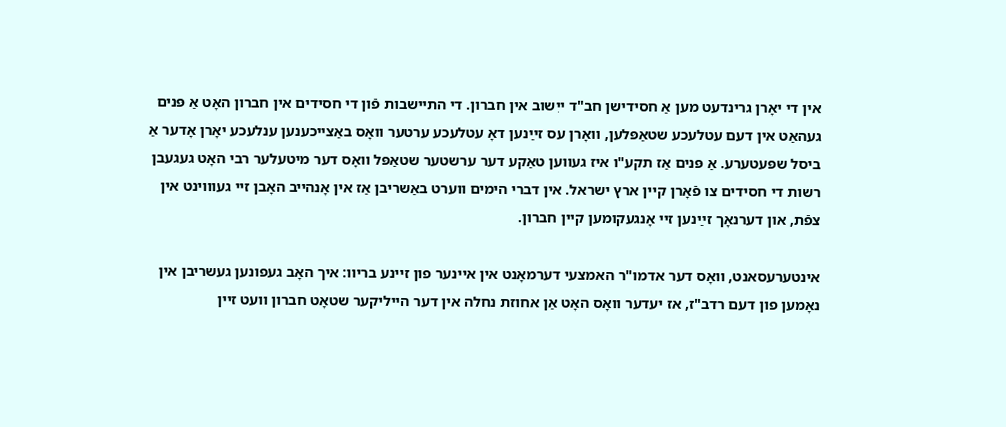אין די יאָרן גרינדעט מען אַ חסידישן חב"ד ייִשוב אין חברון. די התיישבות פֿון די חסידים אין חברון האָט אַ פּנים געהאַט אין דעם עטלעכע שטאַפּלען, וואָרן עס זײַנען דאָ עטלעכע ערטער וואָס באַצייכענען ענלעכע יאָרן אָדער אַ ביסל שפּעטערע. אַ פּנים אַז תקע"ו איז געווען טאַקע דער ערשטער שטאַפּל וואָס דער מיטעלער רבי האָט געגעבן רשות די חסידים צו פֿאָרן קיין ארץ ישראל. אין דברי הימים ווערט באַשריבן אַז אין אָנהייב האָבן זיי געוווינט אין צפֿת, און דערנאָך זײַנען זיי אָנגעקומען קיין חברון.

אינטערעסאנט, וואָס דער אדמו"ר האמצעי דערמאָנט אין איינער פון זיינע בריוו: איך האָב געפונען געשריבן אין נאָמען פון דעם רדב"ז, אז יעדער וואָס האָט אַן אחוזת נחלה אין דער הייליקער שטאָט חברון וועט זיין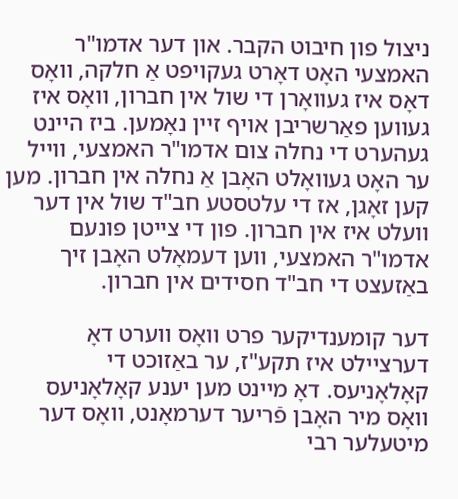ניצול פון חיבוט הקבר. און דער אדמו"ר האמצעי האָט דאָרט געקויפט אַ חלקה, וואָס דאָס איז געוואָרן די שול אין חברון, וואָס איז געווען פאַרשריבן אויף זיין נאָמען. ביז היינט געהערט די נחלה צום אדמו"ר האמצעי, ווייל ער האָט געוואָלט האָבן אַ נחלה אין חברון. מען קען זאָגן, אז די עלטסטע חב"ד שול אין דער וועלט איז אין חברון. פון די צייטן פונעם אדמו"ר האמצעי, ווען דעמאָלט האָבן זיך באַזעצט די חב"ד חסידים אין חברון.

דער קומענדיקער פרט וואָס ווערט דאָ דערציילט איז תקע"ז, ער באַזוכט די קאָלאָניעס. דאָ מיינט מען יענע קאָלאָניעס וואָס מיר האָבן פֿריער דערמאָנט, וואָס דער מיטעלער רבי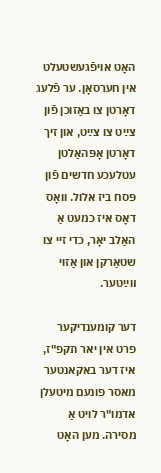האָט אויפֿגעשטעלט אין חערסאָן. ער פֿלעג דאָרטן צו באַזוכן פֿון צײַט צו צײַט, און זיך דאָרטן אָפּהאַלטן עטלעכע חדשים פֿון פּסח ביז אלול. וואָס דאָס איז כמעט אַ האַלב יאָר, כדי זיי צו שטאַרקן און אַזוי װײַטער.

דער קומענדיקער פרט אין יאר תקפ"ז, איז דער באקאנטער מאסר פונעם מיטעלן אדמו"ר לויט אַ מסירה. מען האָט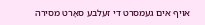אויף אים געמסרט די זעלבע סאָרט מסירה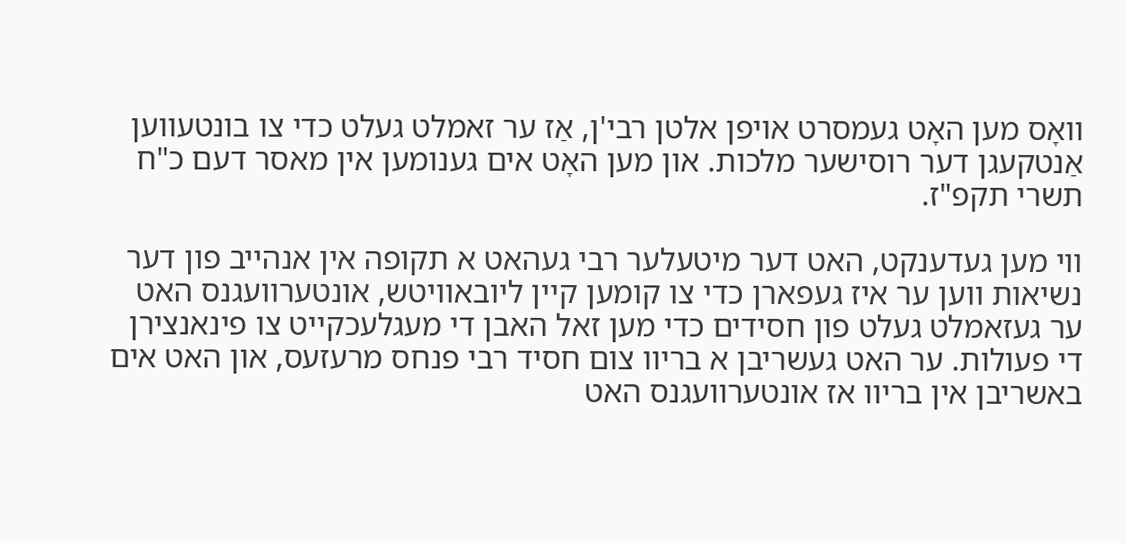וואָס מען האָט געמסרט אויפן אלטן רבי'ן, אַז ער זאמלט געלט כדי צו בונטעווען אַנטקעגן דער רוסישער מלכות. און מען האָט אים גענומען אין מאסר דעם כ"ח תשרי תקפ"ז.

ווי מען געדענקט, האט דער מיטעלער רבי געהאט א תקופה אין אנהייב פון דער נשיאות ווען ער איז געפארן כדי צו קומען קיין ליובאוויטש, אונטערוועגנס האט ער געזאמלט געלט פון חסידים כדי מען זאל האבן די מעגלעכקייט צו פינאנצירן די פעולות. ער האט געשריבן א בריוו צום חסיד רבי פנחס מרעזעס, און האט אים באשריבן אין בריוו אז אונטערוועגנס האט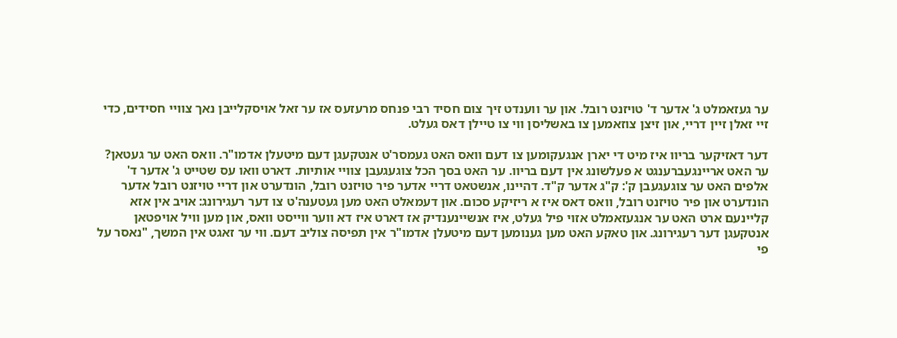ער געזאמלט ג' אדער ד' טויזנט רובל. און ער ווענדט זיך צום חסיד רבי פנחס מרעזעס אז ער זאל אויסקלייבן נאך צוויי חסידים, כדי זיי זאלן זיין דריי, און זיצן צוזאמען צו באשליסן ווי צו טיילן דאס געלט.

דער דאזיקער בריוו איז מיט די יארן אנגעקומען צו דעם וואס האט געמסר'ט אנטקעגן דעם מיטעלן אדמו"ר. וואס האט ער געטאן? ער האט אריינגעברענגט א פעלשונג אין דעם בריוו. ער האט בסך הכל צוגעגעבן צוויי אותיות. דארט וואו עס שטייט ג' אדער ד' אלפים האט ער צוגעגעבן ק': ק"ג אדער ק"ד. דהיינו, אנשטאט דריי אדער פיר טויזנט רובל, הונדערט און דריי טויזנט רובל אדער הונדערט און פיר טויזנט רובל, וואס דאס איז א ריזיקע סכום. און דעמאלט האט מען געטענה'ט צו דער רעגירונג: אויב אין אזא קליינעם ארט האט ער אנגעזאמלט אזוי פיל געלט, איז אנשיינענדיק אז דארט איז דא ווער ווייסט וואס, און מען וויל אויפטאן אנטקעגן דער רעגירונג. און טאקע האט מען גענומען דעם מיטעלן אדמו"ר אין תפיסה צוליב דעם. ווי ער זאגט אין המשך, "נאסר על פי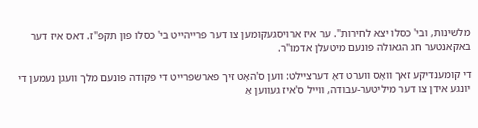מלשינות, ובי' כסלו יצא לחירות". ער איז ארויסגעקומען צו דער פרייהייט בי' כסלו פון תקפ"ז. דאס איז דער באקאנטער חג הגאולה פונעם מיטעלן אדמו"ר.

די קומענדיקע זאך וואָס ווערט דאָ דערציילט: ווען ס'האָט זיך פארשפרייט די פּקודה פונעם מלך וועגן נעמען די יונגע אידן צו דער מיליטער-עבודה, ווייל ס'איז געווען אַ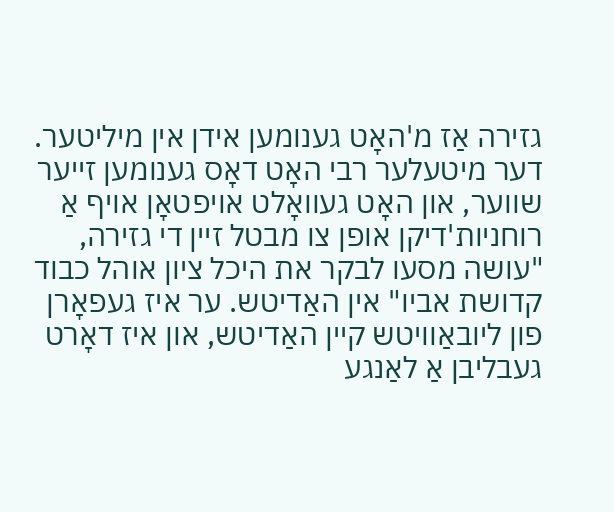גזירה אַז מ'האָט גענומען אידן אין מיליטער. דער מיטעלער רבי האָט דאָס גענומען זייער שווער, און האָט געוואָלט אויפטאָן אויף אַ רוחניות'דיקן אופן צו מבטל זיין די גזירה, "עושה מסעו לבקר את היכל ציון אוהל כבוד קדושת אביו" אין האַדיטש. ער איז געפאָרן פון ליובאַוויטש קיין האַדיטש, און איז דאָרט געבליבן אַ לאַנגע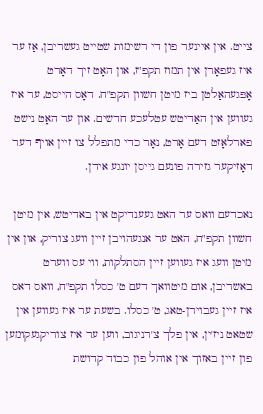צייט. אין איינער פון די רשימות שטייט געשריבן, אַז ער איז געפאָרן אין תמוז תקפ"ז, און האָט זיך דאָרט אָפּגעהאַלטן ביז מיטן חשוון תקפ"ח. דאָס הייסט, ער איז געווען אין האַדיטש עטלעכע חדשים. און ער האָט נישט פארלאָזט דעם אָרט, נאָר כדי מתפלל צו זיין אויף דער דאָזיקער גזירה פונעם גייסן יונגע אידן.

נאכדעם וואס ער האט געענדיקט אין באדיטש, אין מיטן חשוון תקפ"ח, האט ער אנגעהויבן זיין וועג צוריק, און אין מיטן וועג איז געווען זיין הסתלקות, ווי עס ווערט באשריבן, אום מיטוואך דעם ט' כסלו תקפ"ח, וואס דאס איז זיין געבוירן-טאג, ט' כסלו. בשעת ער איז געווען אין שטאט ניז'ין, אין פלך צ'רניגוב, ווען ער איז צוריקגעקומען פון זיין באזוך אין אוהל פון כבוד קדושת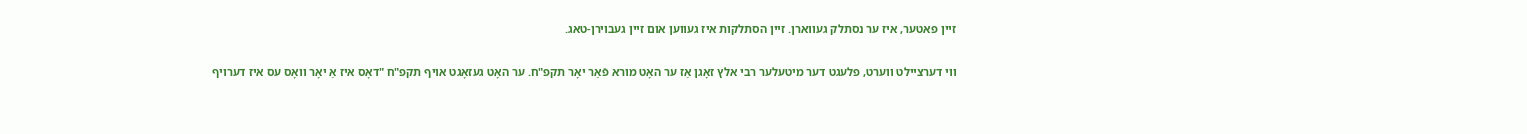זיין פאטער, איז ער נסתלק געווארן. זיין הסתלקות איז געווען אום זיין געבוירן-טאג.

ווי דערציילט ווערט, פלעגט דער מיטעלער רבי אלץ זאָגן אַז ער האָט מורא פֿאַר יאָר תקפ"ח. ער האָט געזאָגט אויף תקפ"ח "דאָס איז אַ יאָר וואָס עס איז דערויף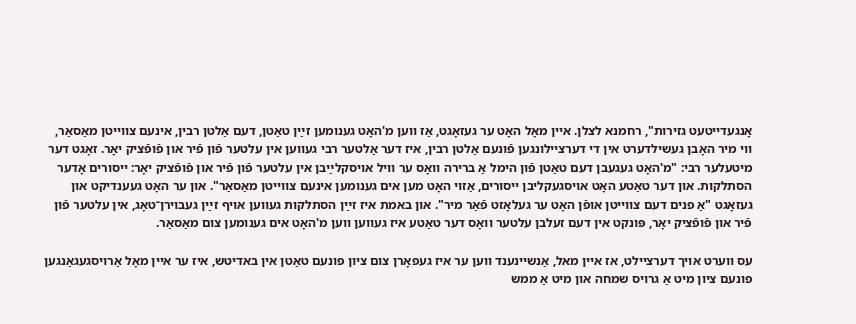אָנגעדייטעט גזירות", רחמנא לצלן. איין מאָל האָט ער געזאָגט, אַז ווען מ'האָט גענומען זײַן טאַטן, דעם אַלטן רבין, אינעם צווייטן מאַסאַר, ווי מיר האָבן געשילדערט אין די דערציילונגען פֿונעם אַלטן רבין, איז דער אַלטער רבי געווען אין עלטער פֿון פֿיר און פֿופֿציק יאָר. זאָגט דער מיטעלער רבי: "מ'האָט געגעבן דעם טאַטן פֿון הימל אַ ברירה וואָס ער וויל אויסקלײַבן אין עלטער פֿון פֿיר און פֿופֿציק יאָר: ייסורים אָדער הסתלקות. און דער טאַטע האָט אויסגעקליבן ייסורים, אַזוי האָט מען אים גענומען אינעם צווייטן מאַסאַר". און ער האָט געענדיקט און געזאָגט "אַ פנים דעם צווייטן אופֿן האָט ער געלאָזט פֿאַר מיר". און באמת איז זײַן הסתלקות געווען אויף זײַן געבוירן־טאָג, אין עלטער פֿון פֿיר און פֿופֿציק יאָר, פּונקט אין דעם זעלבן עלטער וואָס דער טאַטע איז געווען ווען מ'האָט אים גענומען צום מאַסאַר.

עס ווערט אויך דערציילט, אז איין מאל, אַנשיינענד ווען ער איז געפאָרן צום ציון פונעם טאַטן אין באדיטש, איז ער איין מאָל אַרויסגעגאַנגען פונעם ציון מיט אַ גרויס שמחה און מיט אַ ממש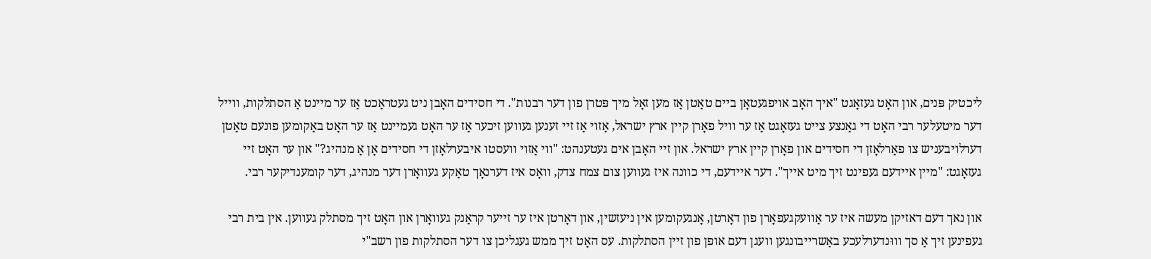ליכטיק פּנים, און האָט געזאָגט "איך האָב אויפגעטאָן ביים טאַטן אַז מען זאָל מיך פּטרן פון דער רבנות". די חסידים האָבן ניט געטראַכט אַז ער מיינט אַ הסתלקות, ווייל דער מיטעלער רבי האָט די גאַנצע צייט געזאָגט אַז ער וויל פאָרן קיין ארץ ישראל, אַזוי אַז זיי זענען געווען זיכער אַז ער האָט געמיינט אַז ער האָט באַקומען פונעם טאַטן דערלויבעניש צו פאַרלאָזן די חסידים און פאָרן קיין ארץ ישראל. און זיי האָבן אים געטענהט: "ווי אַזוי וועסטו איבערלאָזן די חסידים אָן אַ מנהיג?" און ער האָט זיי געזאָגט: "מיין איידעם געפינט זיך מיט אייך". דער איידעם, די כוונה איז געווען צום צמח צדק, וואָס איז דערנאָך טאַקע געוואָרן דער מנהיג, דער קומענדיקער רבי.

און נאך דעם דאזיקן מעשה איז ער אַוועקגעפאָרן פון דאָרטן, אָנגעקומען אין ניעזשין, און דאָרטן איז ער זייער קראַנק געוואָרן און האָט זיך מסתלק געווען. אין בית רבי געפינען זיך אַ סך וווּנדערלעכע באַשרייבונגען וועגן דעם אופן פון זיין הסתלקות. עס האָט זיך ממש געגליכן צו דער הסתלקות פון רשב"י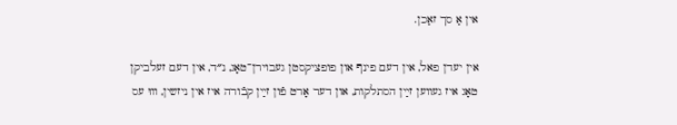אין אַ סך זאַכן.

אין יעדן פאל, אין דעם פינף און פופציקסטן געבוירן־טאָג, נ״ד, אין דעם זעלביקן טאָג איז געווען זײַן הסתלקות, און דער אָרט פֿון זײַן קבֿורה איז אין ניזשין, וווּ עס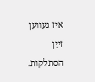איז געווען זײַן הסתלקות.